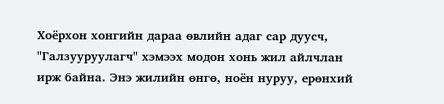Хоёрхон хонгийн дараа өвлийн адаг сар дуусч, "Галзууруулагч" хэмээх модон хонь жил айлчлан ирж байна. Энэ жилийн өнгө, ноён нуруу, ерөнхий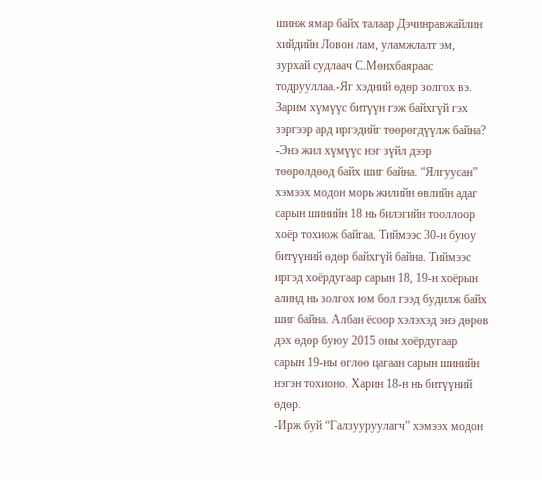шинж ямар байх талаар Дэчинравжайлин хийдийн Ловон лам, уламжлалт эм, зурхай судлаач С.Мөнхбаяраас тодрууллаа.-Яг хэдний өдөр золгох вэ. Зарим хүмүүс битүүн гэж байхгүй гэх зэргээр ард иргэдийг төөрөгдүүлж байна?
-Энэ жил хүмүүс нэг зүйл дээр төөрөлдөөд байх шиг байна. “Ялгуусан” хэмээх модон морь жилийн өвлийн адаг сарын шинийн 18 нь билэгийн тооллоор хоёр тохиож байгаа. Тиймээс 30-н буюу битүүний өдөр байхгүй байна. Тиймээс иргэд хоёрдугаар сарын 18, 19-н хоёрын алинд нь золгох юм бол гээд будилж байх шиг байна. Албан ёсоор хэлэхэд энэ дөрөв дэх өдөр буюу 2015 оны хоёрдугаар сарын 19-ны өглөө цагаан сарын шинийн нэгэн тохионо. Харин 18-н нь битүүний өдөр.
-Ирж буй “Галзууруулагч” хэмээх модон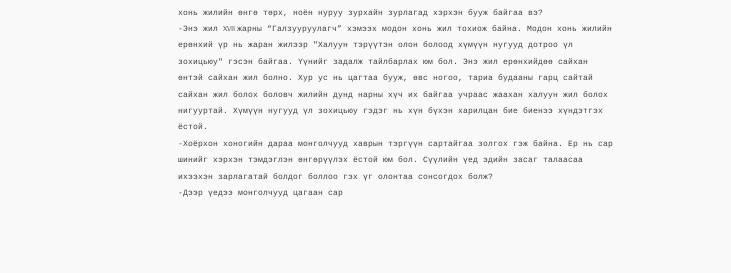хонь жилийн өнгө төрх, ноён нуруу зурхайн зурлагад хэрхэн бууж байгаа вэ?
-Энэ жил XVII жарны “Галзууруулагч” хэмээх модон хонь жил тохиож байна. Модон хонь жилийн ерөнхий үр нь жаран жилээр "Халуун тэрүүтэн олон болоод хүмүүн нугууд дотроо үл зохицьюу" гэсэн байгаа. Үүнийг задалж тайлбарлах юм бол. Энэ жил ерөнхийдөө сайхан өнтэй сайхан жил болно. Хур ус нь цагтаа бууж, өвс ногоо, тариа будааны гарц сайтай сайхан жил болох боловч жилийн дунд нарны хүч их байгаа учраас жаахан халуун жил болох нигууртай. Хүмүүн нугууд үл зохицьюу гэдэг нь хүн бүхэн харилцан бие биенээ хүндэтгэх ёстой.
-Хоёрхон хоногийн дараа монголчууд хаврын тэргүүн сартайгаа золгох гэж байна. Ер нь сар шинийг хэрхэн тэмдэглэн өнгөрүүлэх ёстой юм бол. Сүүлийн үед эдийн засаг талаасаа ихээхэн зарлагатай болдог боллоо гэх үг олонтаа сонсогдох болж?
-Дээр үедээ монголчууд цагаан сар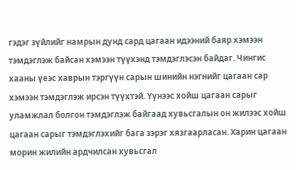гэдэг зүйлийг намрын дунд сард цагаан идээний баяр хэмээн тэмдэглэж байсан хэмээн түүхэнд тэмдэглэсэн байдаг. Чингис хааны үеэс хаврын тэргүүн сарын шинийн нэгнийг цагаан сар хэмээн тэмдэглэж ирсэн түүхтэй. Үүнээс хойш цагаан сарыг уламжлал болгон тэмдэглэж байгаад хувьсгалын он жилээс хойш цагаан сарыг тэмдэглэхийг бага зэрэг хязгаарласан. Харин цагаан морин жилийн ардчилсан хувьсгал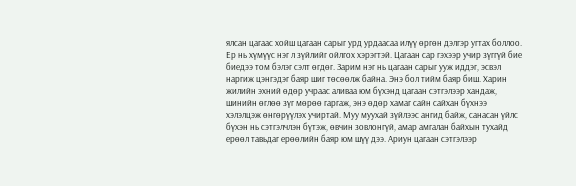ялсан цагаас хойш цагаан сарыг урд урдаасаа илүү өргөн дэлгэр угтах боллоо. Ер нь хүмүүс нэг л зүйлийг ойлгох хэрэгтэй. Цагаан сар гэхээр учир зүггүй бие биедээ том бэлэг сэлт өгдөг. Зарим нэг нь цагаан сарыг ууж иддэг, эсвэл наргиж цэнгэдэг баяр шиг төсөөлж байна. Энэ бол тийм баяр биш. Харин жилийн эхний өдөр учраас аливаа юм бүхэнд цагаан сэтгэлээр хандаж, шинийн өглөө зүг мөрөө гаргаж, энэ өдөр хамаг сайн сайхан бүхнээ хэлэлцэж өнгөрүүлэх учиртай. Муу муухай зүйлээс ангид байж, санасан үйлс бүхэн нь сэтгэлчлэн бүтэж, өвчин зовлонгүй, амар амгалан байхын тухайд ерөөл тавьдаг ерөөлийн баяр юм шүү дээ. Ариун цагаан сэтгэлээр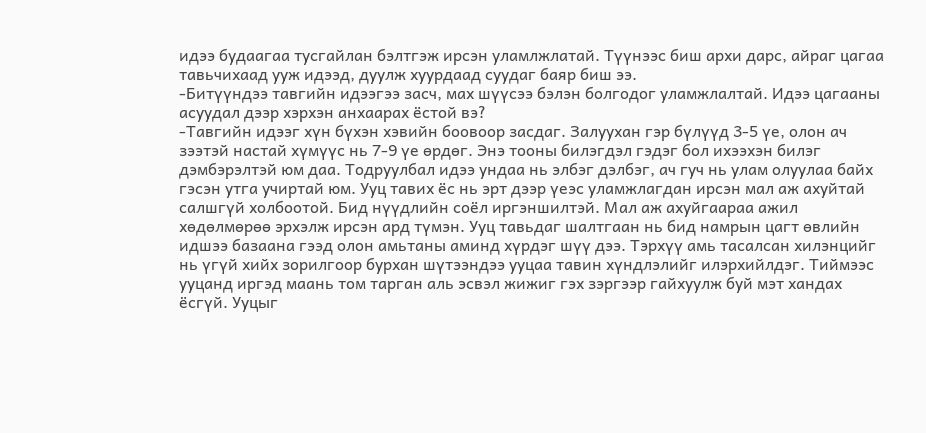идээ будаагаа тусгайлан бэлтгэж ирсэн уламлжлатай. Түүнээс биш архи дарс, айраг цагаа тавьчихаад ууж идээд, дуулж хуурдаад суудаг баяр биш ээ.
-Битүүндээ тавгийн идээгээ засч, мах шүүсээ бэлэн болгодог уламжлалтай. Идээ цагааны асуудал дээр хэрхэн анхаарах ёстой вэ?
-Тавгийн идээг хүн бүхэн хэвийн боовоор засдаг. Залуухан гэр бүлүүд 3-5 үе, олон ач зээтэй настай хүмүүс нь 7-9 үе өрдөг. Энэ тооны билэгдэл гэдэг бол ихээхэн билэг дэмбэрэлтэй юм даа. Тодруулбал идээ ундаа нь элбэг дэлбэг, ач гуч нь улам олуулаа байх гэсэн утга учиртай юм. Ууц тавих ёс нь эрт дээр үеэс уламжлагдан ирсэн мал аж ахуйтай салшгүй холбоотой. Бид нүүдлийн соёл иргэншилтэй. Мал аж ахуйгаараа ажил хөдөлмөрөө эрхэлж ирсэн ард түмэн. Ууц тавьдаг шалтгаан нь бид намрын цагт өвлийн идшээ базаана гээд олон амьтаны аминд хүрдэг шүү дээ. Тэрхүү амь тасалсан хилэнцийг нь үгүй хийх зорилгоор бурхан шүтээндээ ууцаа тавин хүндлэлийг илэрхийлдэг. Тиймээс ууцанд иргэд маань том тарган аль эсвэл жижиг гэх зэргээр гайхуулж буй мэт хандах ёсгүй. Ууцыг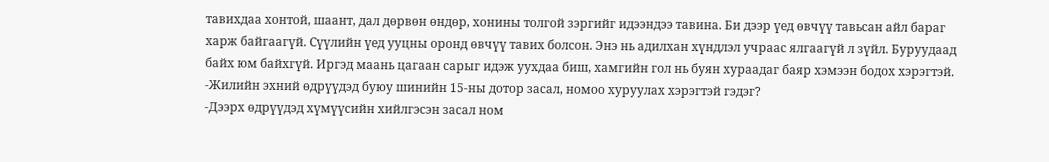тавихдаа хонтой, шаант, дал дөрвөн өндөр, хонины толгой зэргийг идээндээ тавина. Би дээр үед өвчүү тавьсан айл бараг харж байгаагүй. Сүүлийн үед ууцны оронд өвчүү тавих болсон. Энэ нь адилхан хүндлэл учраас ялгаагүй л зүйл. Буруудаад байх юм байхгүй. Иргэд маань цагаан сарыг идэж уухдаа биш, хамгийн гол нь буян хураадаг баяр хэмээн бодох хэрэгтэй.
-Жилийн эхний өдрүүдэд буюу шинийн 15-ны дотор засал, номоо хуруулах хэрэгтэй гэдэг?
-Дээрх өдрүүдэд хүмүүсийн хийлгэсэн засал ном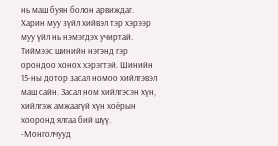нь маш буян болон арвиждаг. Харин муу зүйл хийвэл тэр хэрээр муу үйл нь нэмэгдэх учиртай. Тиймээс шинийн нэгэнд гэр орондоо хонох хэрэгтэй. Шинийн 15-ны дотор засал номоо хийлгэвэл маш сайн. Засал ном хийлгэсэн хүн, хийлгэж амжаагүй хүн хоёрын хооронд ялгаа бий шүү.
-Монголчууд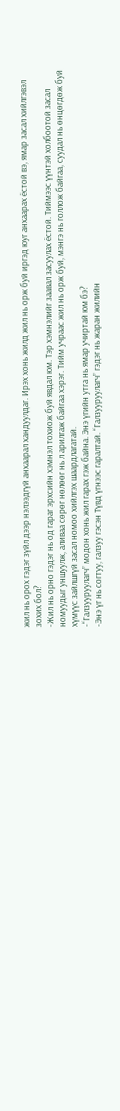жил нь орох гэдэг зүйл дээр нэлээдгүй анхаарал хандуулдаг. Ирэх хонь жилд жил нь орж буй иргэд юуг анхаарах ёстой вэ, ямар засал хийлгэвэл зохих бол?
-Жил нь орно гэдэг нь од гараг эрхсийн хэмнэл тохиож буй явдал юм. Тэр хэмнэлийг заавал засуулах ёстой. Тиймээс үүнтэй холбоотой засал номуудыг уншуулж, аливаа сөрөг нөлөөг нь л арилгаж байгаа хэрэг. Тийм учраас жил нь орж буй, мэнгэ нь голлож байгаа, суудал нь өнцөгдөж буй хүмүүс зайлшгүй засал номоо хийлгэх шаардлагатай.
-“Галзууруулагч” модон хонь жил гарах гэж байна. Энэ үгийн утга нь ямар учиртай юм бэ?
-Энэ үг нь согтуу, галзуу гэсэн Түвд үгнээс гаралтай. “Галзууруулагч” гэдэг нь жаран жилийн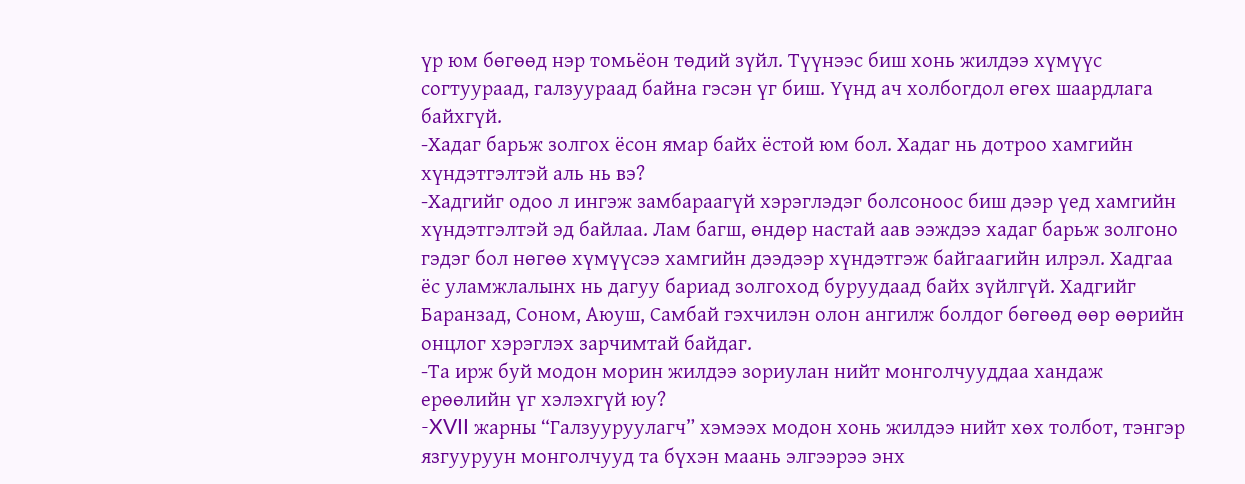үр юм бөгөөд нэр томьёон төдий зүйл. Түүнээс биш хонь жилдээ хүмүүс согтуураад, галзуураад байна гэсэн үг биш. Үүнд ач холбогдол өгөх шаардлага байхгүй.
-Хадаг барьж золгох ёсон ямар байх ёстой юм бол. Хадаг нь дотроо хамгийн хүндэтгэлтэй аль нь вэ?
-Хадгийг одоо л ингэж замбараагүй хэрэглэдэг болсоноос биш дээр үед хамгийн хүндэтгэлтэй эд байлаа. Лам багш, өндөр настай аав ээждээ хадаг барьж золгоно гэдэг бол нөгөө хүмүүсээ хамгийн дээдээр хүндэтгэж байгаагийн илрэл. Хадгаа ёс уламжлалынх нь дагуу бариад золгоход буруудаад байх зүйлгүй. Хадгийг Баранзад, Соном, Аюуш, Самбай гэхчилэн олон ангилж болдог бөгөөд өөр өөрийн онцлог хэрэглэх зарчимтай байдаг.
-Та ирж буй модон морин жилдээ зориулан нийт монголчууддаа хандаж ерөөлийн үг хэлэхгүй юу?
-XVII жарны “Галзууруулагч” хэмээх модон хонь жилдээ нийт хөх толбот, тэнгэр язгууруун монголчууд та бүхэн маань элгээрээ энх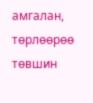амгалан, төрлөөрөө төвшин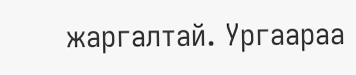жаргалтай. Ургаараа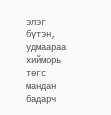элэг бүтэн, удмаараа хийморь төгс мандан бадарч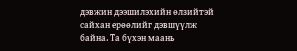дэвжин дээшилэхийн өлзийтэй сайхан ерөөлийг дэвшүүлж байна. Та бүхэн маань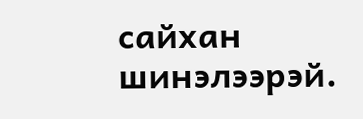сайхан шинэлээрэй.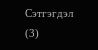Сэтгэгдэл (3)